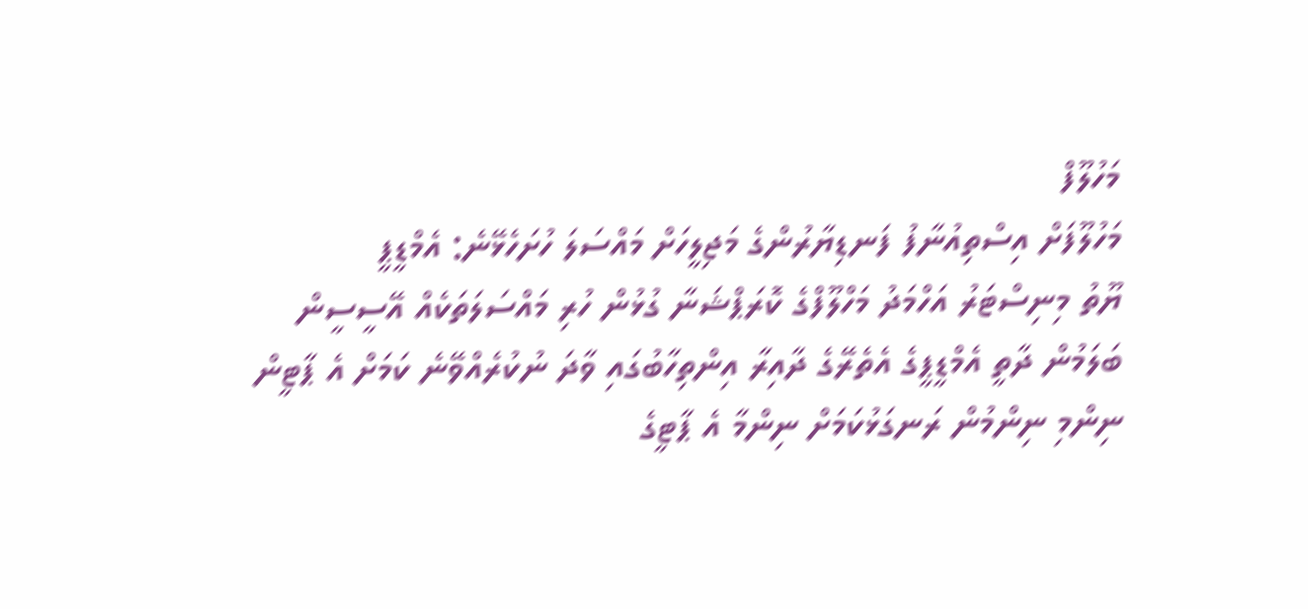މަހުލޫފް
މަހުލޫފަށް އިސްތިއުނާފު ފަނޑިޔާރުންގެ މަޖިލީހަށް މައްސަލަ ހުށަހެޅޭނެ: އެމްޑީޕީ
ޔޫތު މިނިސްޓަރު އަހްމަދު މަހްލޫފްގެ ކޮރަޕްޝަނާ ގުޅުން ހުރި މައްސަލަތަކެއް އޭސީސީން ބަލަމުން ދާތީ އެމްޑީޕީގެ އެތެރޭގެ ދާއިރާ އިންތިހާބުގައި ވާދަ ނުކުރެއްވޭނެ ކަމަށް އެ ޕާޓީން ނިންމި ނިންމުން ރަނގަޅުކަމަށް ނިންމާ އެ ޕާޓީގެ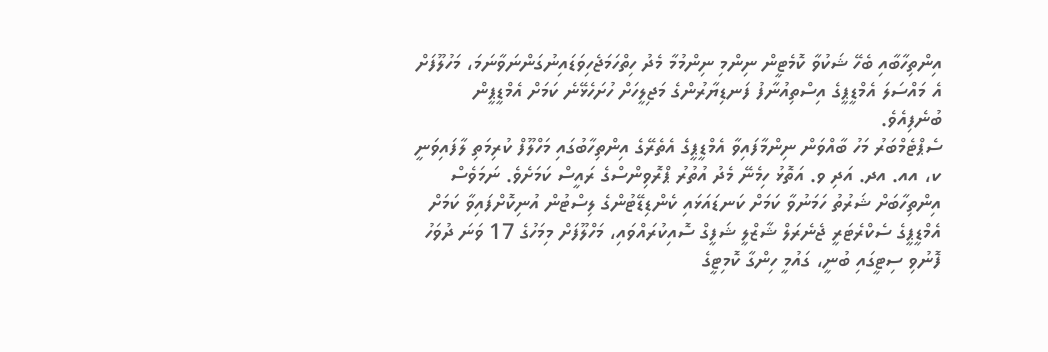އިންތިހާބާއި ބެހޭ ޝަކުވާ ކޮމެޓީން ނިންމި ނިންމުމާ މެދު ހިތްހަމަޖެހިވަޑައިނުގަންނަވާނަމަ، މަހުލޫފަށް އެ މައްސަލަ އެމްޑީޕީގެ އިސްތިއުނާފު ފަނޑިޔާރުންގެ މަޖިލީހަށް ހުށަހެޅޭނެ ކަމަށް އެމްޑީޕީން ބުނެފިއެވެ.
ސެޕްޓެމްބަރު މަހު ބާއްވަން ނިންމާފައިވާ އެމްޑީޕީގެ އެތެރޭގެ އިންތިހާބުގައި މަހްލޫފް ކުރިމަތި ލާފައިވަނީ ކ، އއ. އދ. އަދި ވ. އަތޮޅު ހިމެނޭ މެދު އުތުރު ޕްރޮވިންސްގެ ރައީސް ކަމަށެވެ. ނަމަވެސް އިންތިހާބަށް ޝަރުތު ހަމަނުވާ ކަމަށް ކަނޑައަޅައި ކެންޑިޑޭޓުންގެ ލިސްޓުން އުނިކޮށްފައިވާ ކަމަށް އެމްޑީޕީގެ ސެކްރެޓަރީ ޖެނެރަލް ޝާޒްލީ ޝަފީގް ސޮއިކުރައްވައި، މަހްލޫފަށް މިމަހުގެ 17 ވަނަ ދުވަހު ފޮނުވި ސިޓީގައި ބުނީ، ގައުމީ ހިންގާ ކޮމިޓީގެ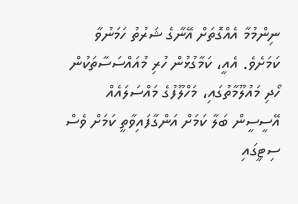ނިންމުމާ އެއްގޮތަށް އޭނާގެ ޝަރުތު ހަމަނުވާ ކަމަށެވެ. އެއީ، ކަމާގުޅުން ހުރި މުއައްސަސާތަކުން ހޯދި މައުލޫމާތުގައި، މަހްލޫފުގެ މައްސަލައެއް އޭސީސީން ބަލާ ކަމަށް އަންގާފައިވާތީ ކަމަށް ވެސް ސިޓީގައި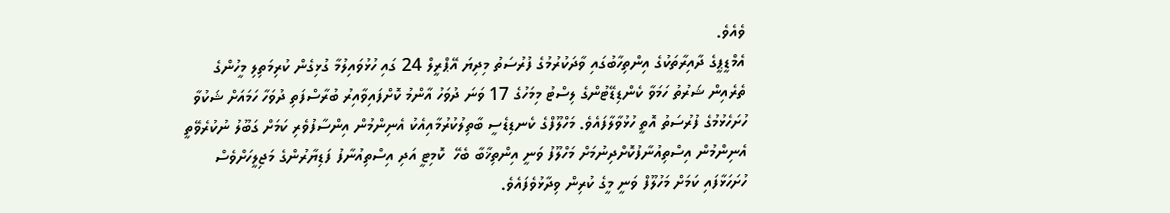ވެއެވެ.
އެމްޑީޕީގެ ދާއިރާތަކުގެ އިންތިހާބުގައި ވާދަކުރުމުގެ ފުރުސަތު މިދިޔަ އޭޕްރީލް 24 ގައި ހުޅުވައިލުމާ ގުޅިގެން ކުރިމަތިލި މީހުންގެ ތެރެއިން ޝަރުތު ހަމަވާ ކެންޑިޑޭޓުންގެ ލިސްޓު މިމަހުގެ 17 ވަނަ ދުވަހު އާންމު ކޮށްފައިވާއިރު ބުރާސްފަތި ދުވަހާ ހަމައަށް ޝަކުވާ ހުށަހެޅުމުގެ ފުރުސަތު އޮތީ ހުޅުވާލާފައެވެ. މަހްލޫފްގެ ކެނޑިޑެސީ ބާތިލުކުރުމާއިއެކު އެނިންމުން އިންސާފުވެރި ކަމަށް ގަބޫލު ނުކުރެވޭތީ އެނިންމުން އިސްތިއުނާފުކޮށްދިނުމަށް މަހްލޫފު ވަނީ އިންތިޚާބާ ބެހޭ  ކޮމިޓީ އަދި އިސްތިއުނާފު ފަޑިޔާރުންގެ މަޖިލީހަށްވެސް ހުށަހަޅާފައި ކަމަށް މަހުލޫފް ވަނީ މީގެ ކުރިން ވިދާޅުވެފައެވެ.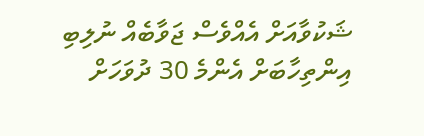ޝަކުވާއަށް އެއްވެސް ޖަވާބެއް ނުލިބި އިންތިހާބަށް އެންމެ 30 ދުވަހަށް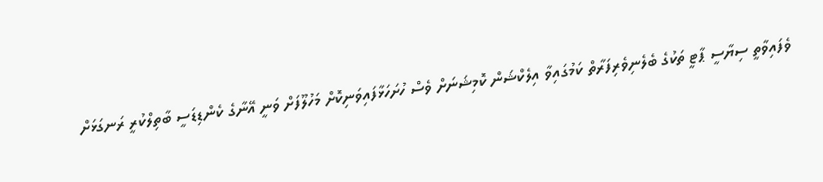ވެފައިވާތީ ސިޔާސީ ޕާޓީ ތަކުގެ ބެލެނިވެރިފަރާތް ކަމުގައިވާ އިލެކްޝަން ކޮމިޝަނަށް ވެސް ހުށަހަޅާފައިވަނިކޮށް މަހުލޫފަށް ވަނީ އޭނާގެ ކެންޑިޑަސީ ބާތިލްކުރީ ރަނގަޅަށް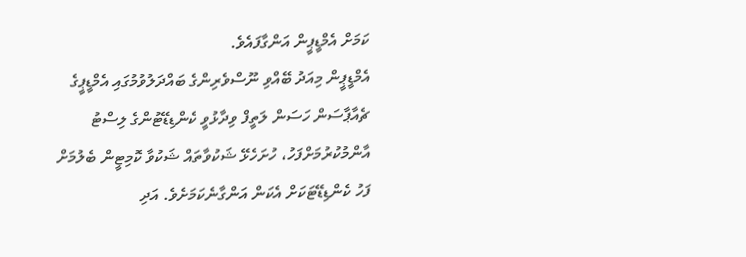ކަމަށް އެމްޑީޕީން އަންގާފައެވެ.
އެމްޑީޕީން މިއަދު ބޭއްވި ނޫސްވެރިންގެ ބައްދަލުވުމުގައި އެމްޑީޕީގެ ޗެއާޕާސަން ހަސަން ލަތީފް ވިދާޅުވީ ކެންޑިޑޭޓުންގެ ލިސްޓު އާންމުކުރުމަށްފަހު، ހުށަހެޅޭ ޝަކުވާތައް ޝަކުވާ ކޮމިޓީން ބެލުމަށް ފަހު ކެންޑިޑޭޓަކަށް އެކަން އަންގާނެކަމަށެވެ. އަދި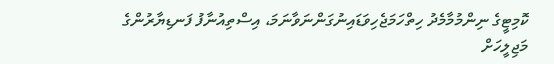ކޮމިޓީގެ ނިންމުމާމެދު ހިތްހަމަޖެހިވަޑައިނުގަންނަވާނަމަ، އިސްތިއުނާފު ފަނޑިޔާރުންގެ މަޖިލީހަށް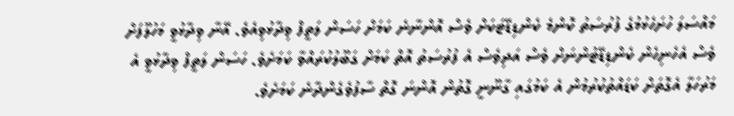މައްސަލަ ހުށަހެޅުމުގެ ފުރުސަތު ކޮންމެ ކެންޑިޑޭޓަކަށް ވެސް އޮންނާނެ ކަމަށް ހަސަން ލަތީފް ވިދާޅުވިއެވެ. އޭނާ ވިދާޅުވީ މަހުލޫފަށް ވެސް އެހެނިހެން ކެންޑިޑޭޓުންނަށް ވެސް އަދިވެސް އެ ފުރުސަތު އޮތް ކަމަށް ގަބޫލުކުރައްވާ ކަމަށެވެ. ހަސަން ލަތީފް ވިދާޅުވީ އެ މަރުހަލާ އެގޮތަށް ކަޑައްތުކުރުމުން އެ ކަމުގައި ގާނޫނީ ގޮތުން އޮންނަ ގޮތް ސާފުވެގެންދާނެ ކަމަށެވެ.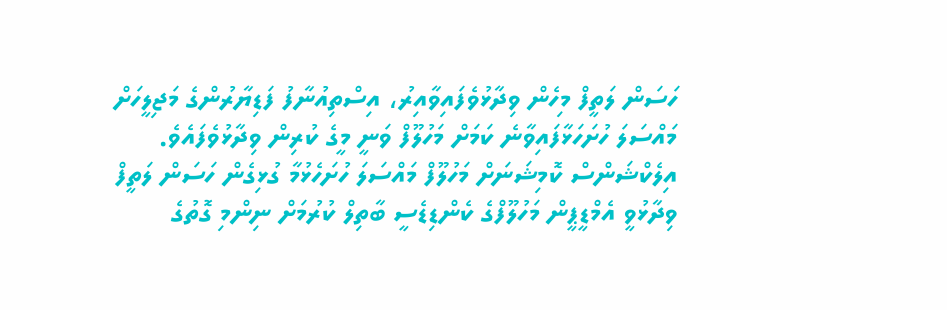ހަސަން ލަތީފް މިހެން ވިދާޅުވެފައިވާއިރު، އިސްތިއުނާފު ފަޑިޔާރުންގެ މަޖިލީހަށް މައްސަލަ ހުށަހަޅާފައިވާނެ ކަމަށް މަހުލޫފް ވަނީ މީގެ ކުރިން ވިދާޅުވެފައެވެ.
އިލެކްޝަންސް ކޮމިޝަނަށް މަހުލޫފް މައްސަލަ ހުށަހެޅުމާ ގުޅިގެން ހަސަން ލަތީފް ވިދާޅުވީ އެމްޑީޕީން މަހުލޫފްގެ ކެންޑިޑެސީ ބާތިލް ކުރުމަށް ނިންމި ގޮތުގެ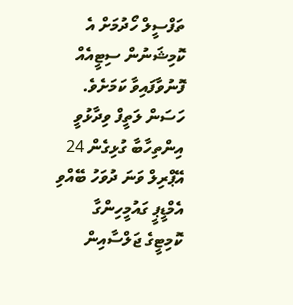ތަފްސީލް ހޯދުމަށް އެ ކޮމިޝަނުން ސިޓީއެއް ފޮނުވާފައިވާ ކަމަށެވެ.
ހަސަން ލަތީފް ވިދާޅުވީ އިންތިހާބާ ގުޅިގެން 24 އޭޕްރިލް ވަނަ ދުވަހު ބޭއްވި އެމްޑީޕީ ގައުމީހިންގާ ކޮމިޓީގެ ޖަލްސާއިން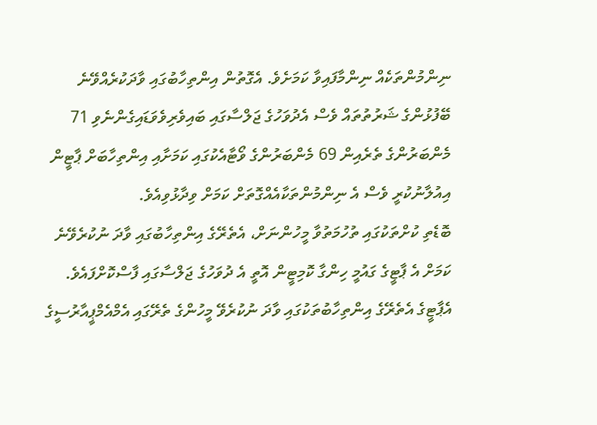ނިންމުންތަކެއް ނިންމާފައިވާ ކަމަށެވެ. އެގޮތުން އިންތިހާބުގައި ވާދަކުރެއްވޭނެ ބޭފުޅުންގެ ޝަރުތުތައް ވެސް އެދުވަހުގެ ޖަލްސާގައި ބައިވެރިވެވަޑައިގެންނެވި 71 މެންބަރުންގެ ތެރެއިން 69 މެންބަރުންގެ ވޯޓާއެކުގައި ކަމަށާއި އިންތިހާބަށް ޕާޓީން އިއުލާނުކުރީ ވެސް އެ ނިންމުންތަކާއެއްގޮތަށް ކަމަށް ވިދާޅުވިއެވެ.
ބޮޑެތި ކުށްތަކުގައި ތުހުމަތުވާ މީހުންނަށް، އެތެރޭގެ އިންތިހާބުގައި ވާދަ ނުކުރެވޭނެ ކަމަށް އެ ޕާޓީގެ ގައުމީ ހިންގާ ކޮމިޓީން އޮތީ އެ ދުވަހުގެ ޖަލްސާގައި ފާސްކޮށްފައެވެ.  އެޕާޓީގެ އެތެރޭގެ އިންތިހާބުތަކުގައި ވާދަ ނުކުރެވޭ މީހުންގެ ތެރޭގައި އެމްއެމްޕީއާރުސީގެ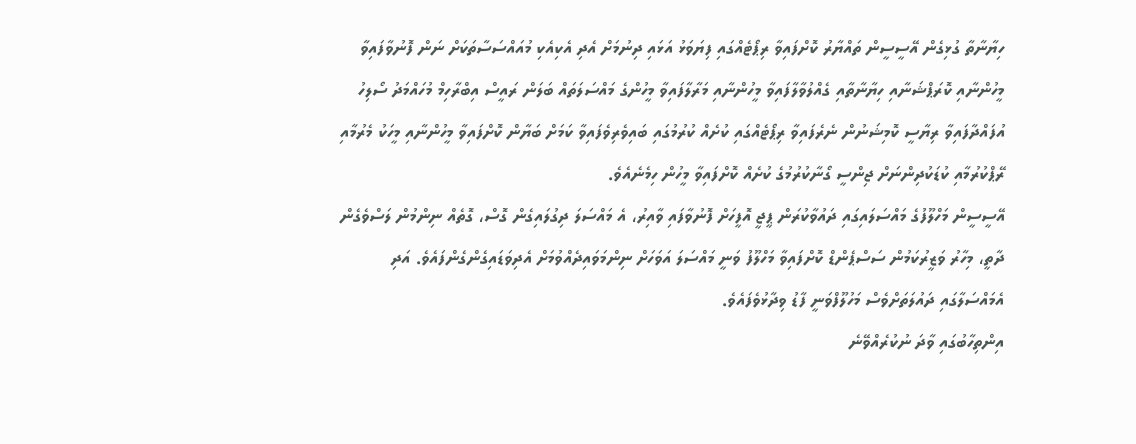ހިޔާނާތާ ގުޅިގެން އޭސީސީން ތައްޔާރު ކޮށްފައިވާ ރިޕޯޓެއްގައި ފިޔަވަޅު އަޅައި ދިނުމަށް އެދި އެކިއެކި މުއައްސަސާތަކަށް ނަން ފޮނުވާފައިވާ މީހުންނާއި ކޮރަޕްޝަނާއި ހިޔާނާތާއި ގެއްލުވާލާފައިވާ މީހުންނާއި މަރާލާފައިވާ މީހުންގެ މައްސަލަތައް ބަލަން ރައީސް އިބްރާހިމް މުހައްމަދު ސޯލިހު އުފައްދާފައިވާ ރިޔާސީ ކޮމިޝަނުން ނެރެފައިވާ ރިޕޯޓެއްގައި ކުށެއް ކުރުމުގައި ބައިވެރިވެފައިވާ ކަމަށް ބަޔާން ކޮށްފައިވާ މީހުންނާއި މީހަކު މެރުމާއި ރޭޕްކުރުމާއި ކުޑަކުދިންނަށް ޖިންސީ ގޯނާކުރުމުގެ ކުށެއް ކޮށްފައިވާ މީހުން ހިމެނެއެވެ.
އޭސީސީން މަހްލޫފުގެ މައްސަލައިގައި ދައުވާކުރަން ޕީޖީ އޮފީހަށް ފޮނުވާފައި ވާއިރު، އެ މައްސަލަ ދިގުލައިގެން ގޮސް، ގޮތެއް ނިންމުން ލަސްވެގެން ދާތީ، މިހާރު ވަޒީރުކަމުން ސަސްޕެންޑް ކޮށްފައިވާ މަހްލޫފު ވަނީ މައްސަލަ އަވަހަށް ނިންމަވައިދެއްވުމަށް އެދިވަޑައިގެންގެންފައެވެ. އަދި އެމައްސަލާގައި ދައުލަތަށްވެސް މަހުލޫފްވަނީ ފާޑު ވިދާޅުވެފައެވެ.
އިންތިހާބުގައި ވާދަ ނުކުރެއްވޭނެ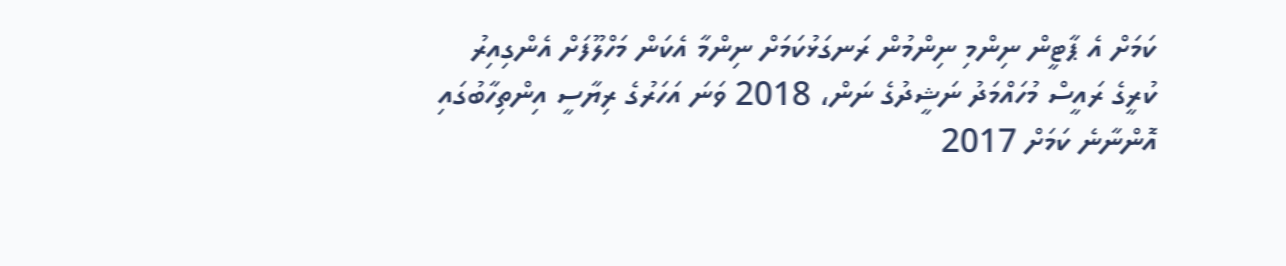ކަމަށް އެ ޕާޓީން ނިންމި ނިންމުން ރަނގަޅުކަމަށް ނިންމާ އެކަން މަހްލޫފަށް އެންގިއިރު ކުރީގެ ރައީސް މުހައްމަދު ނަޝީދުގެ ނަން، 2018 ވަނަ އަހަރުގެ ރިޔާސީ އިންތިހާބުގައި އޮންނާނެ ކަމަށް 2017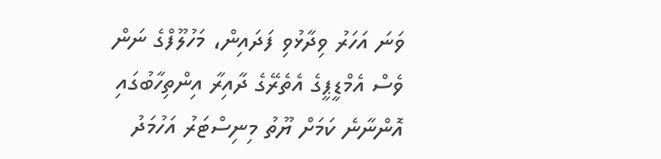ވަނަ އަހަރު ވިދާޅުވި ފަދައިން، މަހުލޫފްގެ ނަން ވެސް އެމްޑީޕީގެ އެތެރޭގެ ދާއިރާ އިންތިހާބުގައި އޮންނާނެ ކަމަށް ޔޫތު މިނިސްޓަރު އަހުމަދު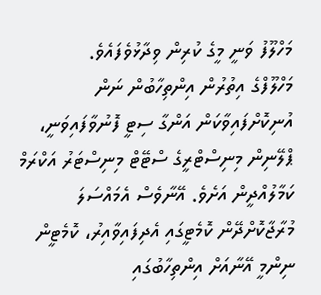މަހްލޫފު ވަނީ މީގެ ކުރިން ވިދާޅުވެފައެވެ.
މަހްލޫފްގެ އިތުރުން އިންތިހާބުން ނަން އުނިކޮށްފައިވާކަން އަންގާ ސިޓީ ފޮނުވާފައިވަނީ، ޕްލޭނިން މިނިސްޓްރީގެ ސްޓޭޓް މިނިސްޓަރު އަކްރަމް ކަމާލުއްދީން އަށެވެ. އޭނާވެސް އެމައްސަލަ މުރާޖާކޮށްދޭން ކޮމެޓީގައި އެދިފައިވާއިރު، ކޮމެޓީން ނިންމީ އޭނާއަށް އިންތިހާބުގައި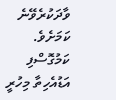ވާދަކުރެވޭނެ ކަމަށެވެ.
ކަމުގޮސްފި
އަޑުއެހިތާ މިހުރީ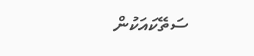ސަތޭކައަކުން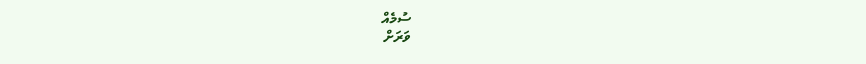ސުމެއް
ވަރަށް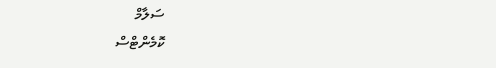ސަލާމް
ކޮމެންޓްސް